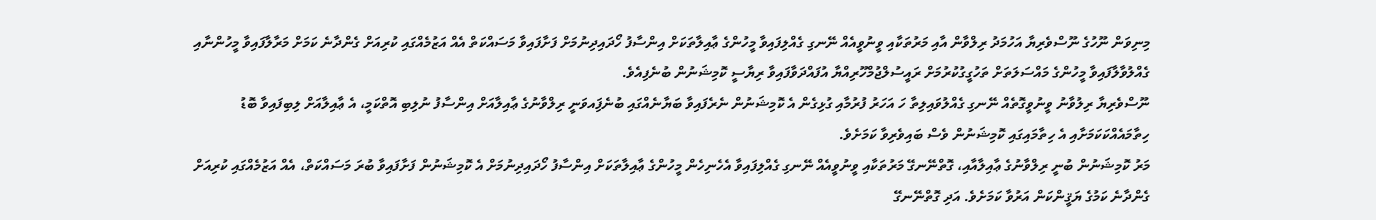މިނިވަން ނޫހުގެ ނޫސްވެރިޔާ އަހުމަދު ރިލްވާން އާއި މަރުތަކާއި ވީނުވީއެއް ނޭނގި ގެއްލިފައިވާ މީހުންގެ ޢާއިލާތަކަށް އިންސާފު ހޯދައިދިނުމަށް ފަށާފައިވާ މަސައްކަތް އެއް އަޒުމެއްގައި ކުރިއަށް ގެންދާނެ ކަމަށް މަރާލާފައިވާ މީހުންނާއި ގެއްލުވާލާފައިވާ މީހުންގެ މައްސަލަތަށް ތަހުގީގުކުރުމަށް ރައީސުލްޖުމްހޫރިއްޔާ އުފައްދަވާފައިވާ ރިޔާސީ ކޮމިޝަނުން ބުނެފިއެވެ.
ނޫސްވެރިޔާ ރިލުވާނު ވީނުވީގޮތެއް ނޭނގި ގެއްލުވައިލިތާ ހަ އަހަރު ފުރުމާއި ގުޅިގެން އެ ކޮމިޝަނުން ނެރެފައިވާ ބަޔާނެއްގައި ބުނެފަިއވަނީ ރިލްވާނުގެ ޢާއިލާއަށް އިންސާފު ނުލިބި އޮތްކަމީ، އެ ޢާއިލާއަށް ލިބިފައިވާ ބޮޑު ހިތާމައެއްކަކަމަށާއި އެ ހިތާމައިގައި ކޮމިޝަނުން ވެސް ބައިވެރިވާ ކަމަށެވެ.
މަރު ކޮމިޝަނުން ބުނީ ރިލްވާނުގެ ޢާއިލާއާއި، ގޮތްނޭނގޭ މަރުތަކާއި ވީނުވީއެއް ނޭނގި ގެއްލިފައިވާ އެހެނިހެން މީހުންގެ ޢާއިލާތަކަށް އިންސާފު ހޯދައިދިނުމަށް އެ ކޮމިޝަނުން ފަށާފައިވާ ބުރަ މަސައްކަތް، އެއް އަޒުމެއްގައި ކުރިއަށް ގެންދާނެ ކަމުގެ ޔަޤީންކަން އަރުވާ ކަމަށެވެ. އަދި ގޮތްނޭނގޭ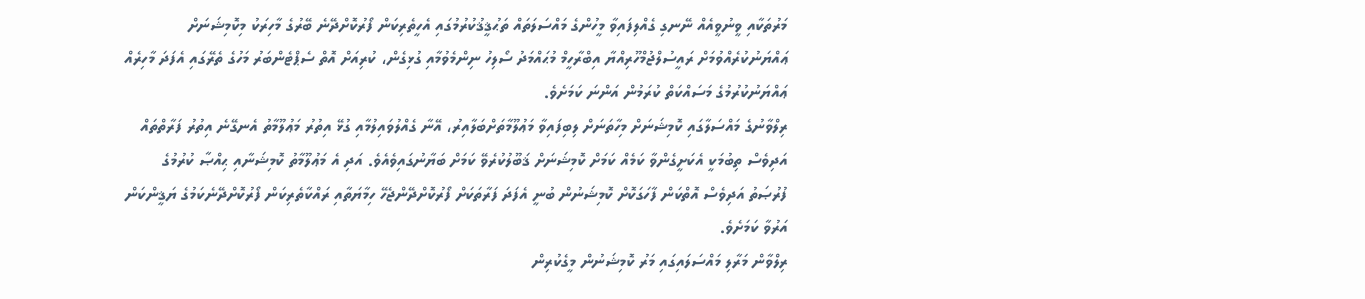މަރުތަކާއި ވީނުވީއެއް ނޭނގި ގެއްލިފައިވާ މީހުންގެ މައްސަލަތައް ތަޙުޤީޤުކުރުމުގައި އެހީތެރިކަން ފޯރުކޮށްދޭނެ ބޭރުގެ މާހިރަކު މިކޮމިޝަނަށް ޢައްޔަނުކުރެއްވުމަށް ރައީސުލްޖުމްހޫރިއްޔާ އިބްރާހީމް މުޙައްމަދު ސޯލިހު ނިންމެވުމާއި ގުޅިގެން، ކުރިއަށް އޮތް ސެޕްޓެންބަރު މަހުގެ ތެރޭގައި އެފަދަ މާހިރެއް ޢައްޔަނުކުރުމުގެ މަސައްކަތް ކުރަމުން އަންނަ ކަމަށެވެ.
ރިލްވާނުގެ މައްސަލާގައި ކޮމިޝަނަށް މިހާތަނަށް ލިބިފައިވާ މަޢުލޫމާތަށްބަލާއިރު، އޭނާ ގެއްލުވައިލުމާއި ގުޅޭ އިތުރު މަޢުލޫމާތު އެނގޭނެ އިތުރު ފަރާތްތައް އަދިވެސް ތިބުމަކީ އެކަށީގެންވާ ކަމެއް ކަމަށް ކޮމިޝަނަށް ޤަބޫލުކުރެވޭ ކަމަށް ބަޔާނުގައިވެއެވެ. އަދި އެ މަޢުލޫމާތު ކޮމިޝަނާއި ޙިއްޞާ ކުރުމުގެ ފުރުޞަތު އަދިވެސް އޮތްކަން ފާހަގަކޮށް ކޮމިޝަނުން ބުނީ އެފަދަ ފަރާތަކަށް ފޯރުކޮށްދޭންޖެހޭ ހިމާޔަތާއި ރައްކާތެރިކަން ފޯރުކޮށްދޭނެކަމުގެ ޔަޤީންކަން އަރުވާ ކަމަށެވެ.
ރިލްވާން މަރާލި މައްސަލައިގައި މަރު ކޮމިޝަނުން މީގެކުރިން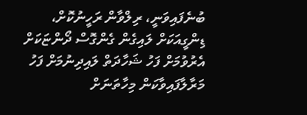ބުނެފައިވަނީ، ރިލްވާން ރަހީނުކޮށް، ޑިންގީއަކަށް ލައިގެން ގެންގޮސް ދޯންޏަކަށް އެރުވުމަށް ފަހު ޝަހާދަތް ލައިދިނުމަށް ފަހު މަރާލާފައިވާކަން މިހާތަނަށް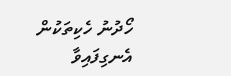ހޯދުނު ހެކިތަކުން އެނގިފައިވާ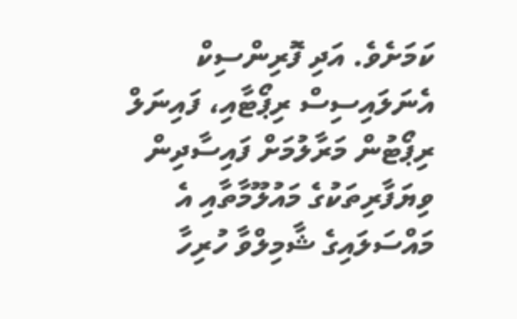ކަމަށެވެ. އަދި ފޮރިންސިކް އެނަލައިސިސް ރިޕޯޓާއި، ފައިނަލް ރިޕޯޓުން މަރާލުމަށް ފައިސާދިން ވިޔަފާރިތަކުގެ މައުލޫމާތާއި އެ މައްސަލައިގެ ޝާމިލްވާ ހުރިހާ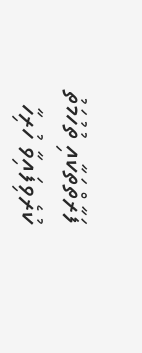ފަރާތްތަކާއި ތުހުމަތު ކުރެވިފައިވާ ހުރިހާ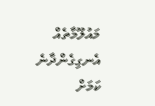މައުލޫމާތެއް އެނގިގެންދާނެ ކަމަށް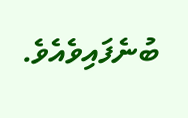ބުނެފައިވެއެވެ.